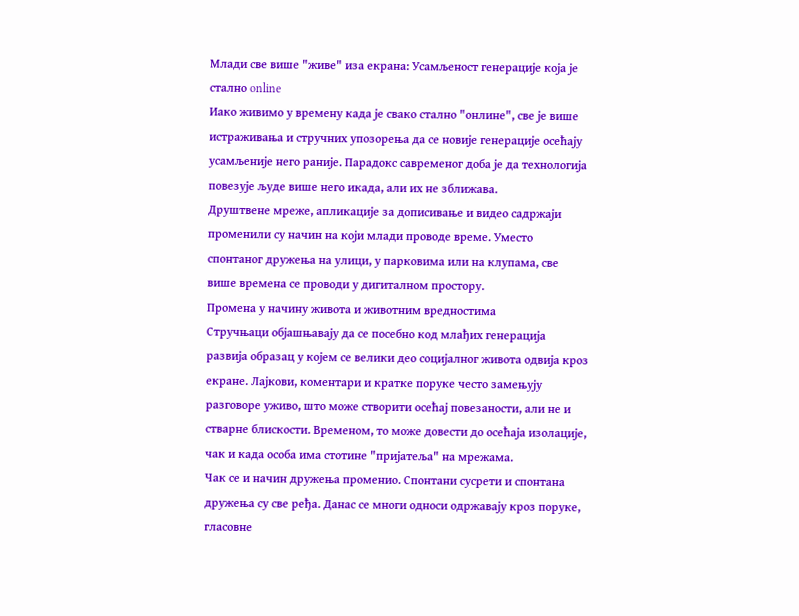Млади све више "живе" иза екрана: Усамљеност генерације која је стално online
Иако живимо у времену када је свако стално "онлине", све је више истраживања и стручних упозорења да се новије генерације осећају усамљеније него раније. Парадокс савременог доба је да технологија повезује људе више него икада, али их не зближава.
Друштвене мреже, апликације за дописивање и видео садржаји променили су начин на који млади проводе време. Уместо спонтаног дружења на улици, у парковима или на клупама, све више времена се проводи у дигиталном простору.
Промена у начину живота и животним вредностима
Стручњаци објашњавају да се посебно код млађих генерација развија образац у којем се велики део социјалног живота одвија кроз екране. Лајкови, коментари и кратке поруке често замењују разговоре уживо, што може створити осећај повезаности, али не и стварне блискости. Временом, то може довести до осећаја изолације, чак и када особа има стотине "пријатеља" на мрежама.
Чак се и начин дружења променио. Спонтани сусрети и спонтана дружења су све ређа. Данас се многи односи одржавају кроз поруке, гласовне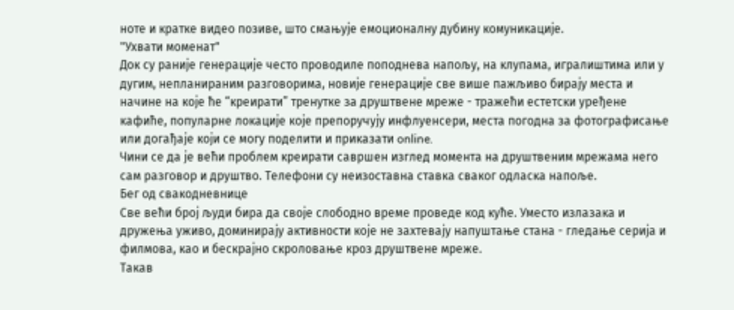ноте и кратке видео позиве, што смањује емоционалну дубину комуникације.
"Ухвати моменат"
Док су раније генерације често проводиле поподнева напољу, на клупама, игралиштима или у дугим, непланираним разговорима, новије генерације све више пажљиво бирају места и начине на које ће “креирати” тренутке за друштвене мреже - тражећи естетски уређене кафиће, популарне локације које препоручују инфлуенсери, места погодна за фотографисање или догађаје који се могу поделити и приказати online.
Чини се да је већи проблем креирати савршен изглед момента на друштвеним мрежама него сам разговор и друштво. Телефони су неизоставна ставка сваког одласка напоље.
Бег од свакодневнице
Све већи број људи бира да своје слободно време проведе код куће. Уместо излазака и дружења уживо, доминирају активности које не захтевају напуштање стана - гледање серија и филмова, као и бескрајно скроловање кроз друштвене мреже.
Такав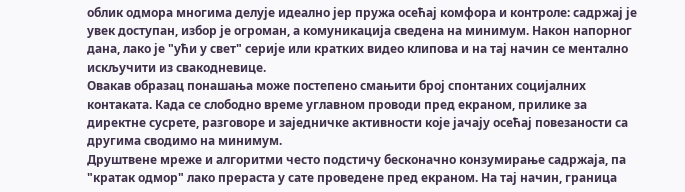облик одмора многима делује идеално јер пружа осећај комфора и контроле: садржај је увек доступан, избор је огроман, а комуникација сведена на минимум. Након напорног дана, лако је "ући у свет" серије или кратких видео клипова и на тај начин се ментално искључити из свакодневице.
Овакав образац понашања може постепено смањити број спонтаних социјалних контаката. Када се слободно време углавном проводи пред екраном, прилике за директне сусрете, разговоре и заједничке активности које јачају осећај повезаности са другима сводимо на минимум.
Друштвене мреже и алгоритми често подстичу бесконачно конзумирање садржаја, па "кратак одмор" лако прераста у сате проведене пред екраном. На тај начин, граница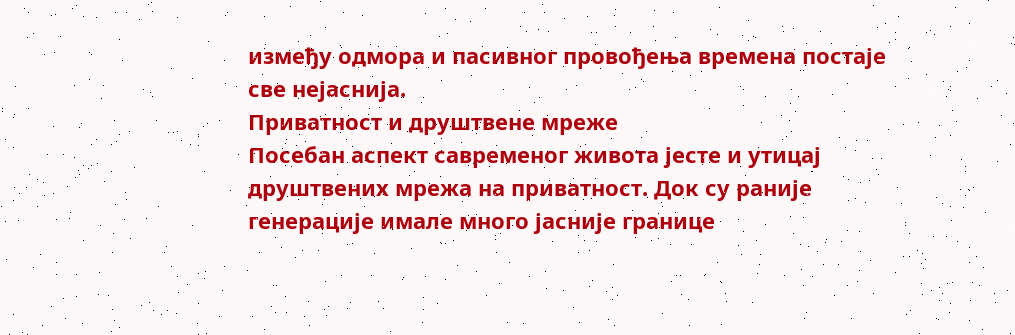између одмора и пасивног провођења времена постаје све нејаснија.
Приватност и друштвене мреже
Посебан аспект савременог живота јесте и утицај друштвених мрежа на приватност. Док су раније генерације имале много јасније границе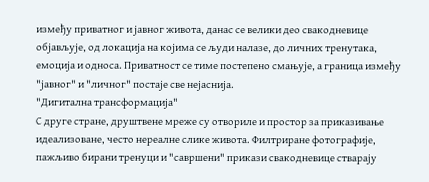између приватног и јавног живота, данас се велики део свакодневице објављује, од локација на којима се људи налазе, до личних тренутака, емоција и односа. Приватност се тиме постепено смањује, а граница између "јавног" и "личног" постаје све нејаснија.
"Дигитална трансформација"
С друге стране, друштвене мреже су отвориле и простор за приказивање идеализоване, често нереалне слике живота. Филтриране фотографије, пажљиво бирани тренуци и "савршени" прикази свакодневице стварају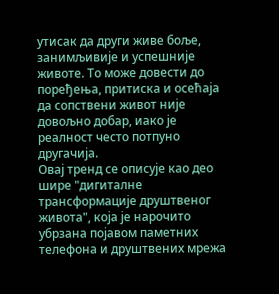утисак да други живе боље, занимљивије и успешније животе. То може довести до поређења, притиска и осећаја да сопствени живот није довољно добар, иако је реалност често потпуно другачија.
Овај тренд се описује као део шире "дигиталне трансформације друштвеног живота", која је нарочито убрзана појавом паметних телефона и друштвених мрежа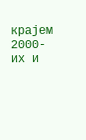крајем 2000-их и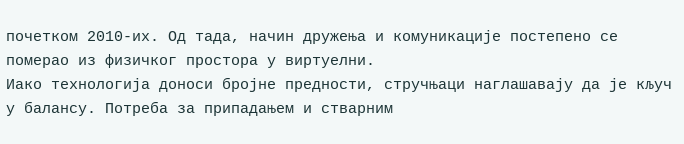почетком 2010-их. Од тада, начин дружења и комуникације постепено се померао из физичког простора у виртуелни.
Иако технологија доноси бројне предности, стручњаци наглашавају да је кључ у балансу. Потреба за припадањем и стварним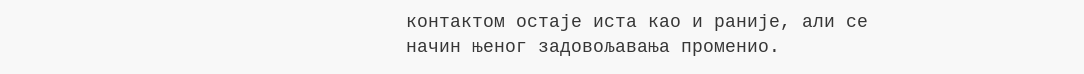контактом остаје иста као и раније, али се начин њеног задовољавања променио.